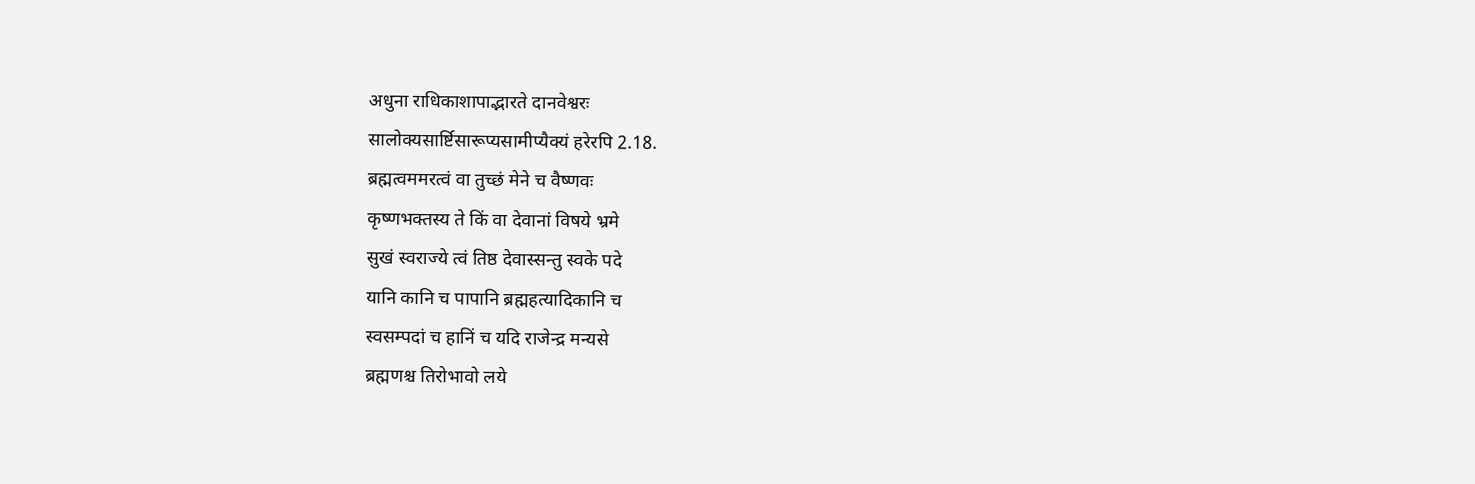अधुना राधिकाशापाद्भारते दानवेश्वरः
सालोक्यसार्ष्टिसारूप्यसामीप्यैक्यं हरेरपि 2.18.
ब्रह्मत्वममरत्वं वा तुच्छं मेने च वैष्णवः
कृष्णभक्तस्य ते किं वा देवानां विषये भ्रमे
सुखं स्वराज्ये त्वं तिष्ठ देवास्सन्तु स्वके पदे
यानि कानि च पापानि ब्रह्महत्यादिकानि च
स्वसम्पदां च हानिं च यदि राजेन्द्र मन्यसे
ब्रह्मणश्च तिरोभावो लये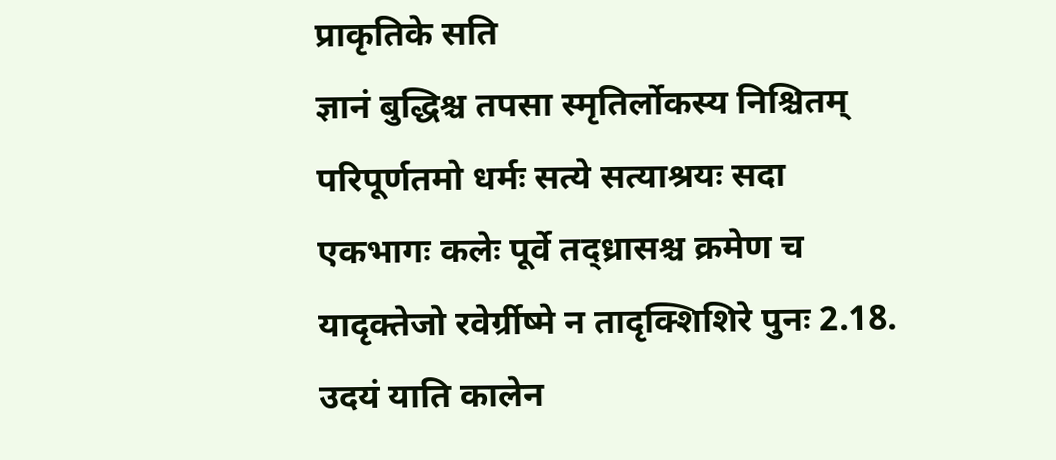प्राकृतिके सति
ज्ञानं बुद्धिश्च तपसा स्मृतिर्लोकस्य निश्चितम्
परिपूर्णतमो धर्मः सत्ये सत्याश्रयः सदा
एकभागः कलेः पूर्वे तद्ध्रासश्च क्रमेण च
यादृक्तेजो रवेर्ग्रीष्मे न तादृक्शिशिरे पुनः 2.18.
उदयं याति कालेन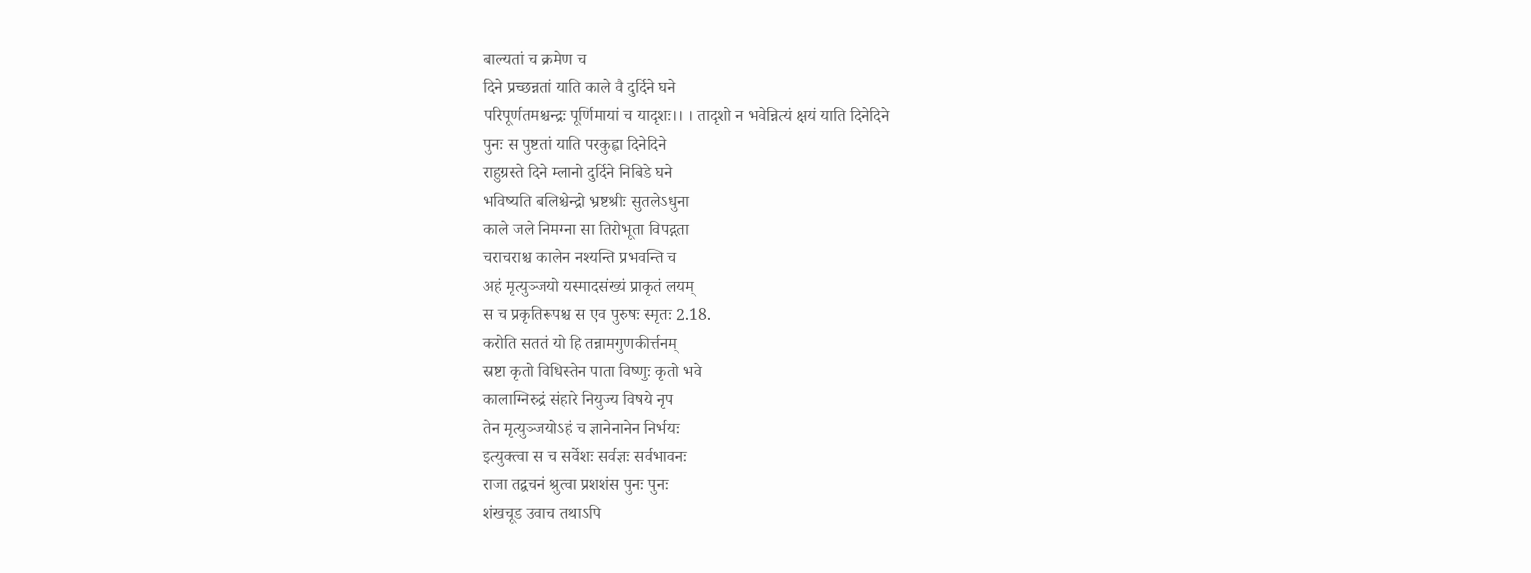बाल्यतां च क्रमेण च
दिने प्रच्छन्नतां याति काले वै दुर्दिने घने
परिपूर्णतमश्चन्द्रः पूर्णिमायां च यादृशः।। । तादृशो न भवेन्नित्यं क्षयं याति दिनेदिने
पुनः स पुष्टतां याति परकुह्वा दिनेदिने
राहुग्रस्ते दिने म्लानो दुर्दिने निबिडे घने
भविष्यति बलिश्चेन्द्रो भ्रष्टश्रीः सुतलेऽधुना
काले जले निमग्ना सा तिरोभूता विपद्गता
चराचराश्च कालेन नश्यन्ति प्रभवन्ति च
अहं मृत्युञ्जयो यस्मादसंख्यं प्राकृतं लयम्
स च प्रकृतिरूपश्च स एव पुरुषः स्मृतः 2.18.
करोति सततं यो हि तन्नामगुणकीर्त्तनम्
स्रष्टा कृतो विधिस्तेन पाता विष्णुः कृतो भवे
कालाग्निरुद्रं संहारे नियुज्य विषये नृप
तेन मृत्युञ्जयोऽहं च ज्ञानेनानेन निर्भयः
इत्युक्त्वा स च सर्वेशः सर्वज्ञः सर्वभावनः
राजा तद्वचनं श्रुत्वा प्रशशंस पुनः पुनः
शंखचूड उवाच तथाऽपि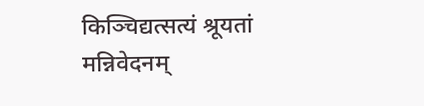किञ्चिद्यत्सत्यं श्रूयतां मन्निवेदनम्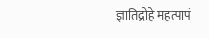ज्ञातिद्रोहे महत्पापं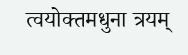त्वयोक्तमधुना त्रयम्